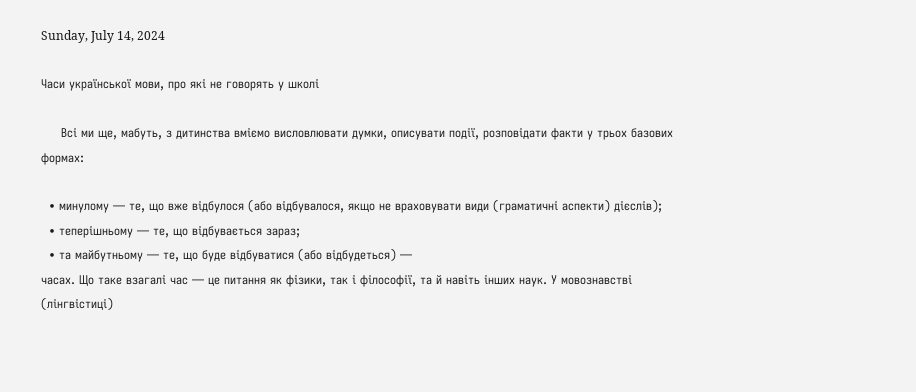Sunday, July 14, 2024

Часи української мови, про які не говорять у школі

     Всі ми ще, мабуть, з дитинства вміємо висловлювати думки, описувати події, розповідати факти у трьох базових формах:

  • минулому — те, що вже відбулося (або відбувалося, якщо не враховувати види (граматичні аспекти) дієслів);
  • теперішньому — те, що відбувається зараз;
  • та майбутньому — те, що буде відбуватися (або відбудеться) —
часах. Що таке взагалі час — це питання як фізики, так і філософії, та й навіть інших наук. У мовознавстві (лінгвістиці)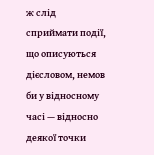ж слід сприймати події, що описуються дієсловом, немов би у відносному часі — відносно деякої точки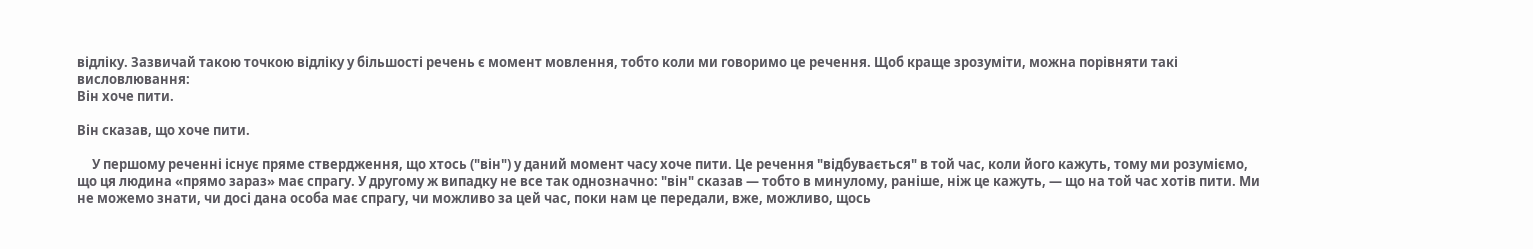відліку. Зазвичай такою точкою відліку у більшості речень є момент мовлення, тобто коли ми говоримо це речення. Щоб краще зрозуміти, можна порівняти такі висловлювання:
Він хоче пити.

Він сказав, що хоче пити.

     У першому реченні існує пряме ствердження, що хтось ("він") у даний момент часу хоче пити. Це речення "відбувається" в той час, коли його кажуть, тому ми розуміємо, що ця людина «прямо зараз» має спрагу. У другому ж випадку не все так однозначно: "він" сказав — тобто в минулому, раніше, ніж це кажуть, — що на той час хотів пити. Ми не можемо знати, чи досі дана особа має спрагу, чи можливо за цей час, поки нам це передали, вже, можливо, щось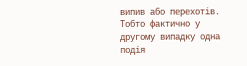випив або перехотів. Тобто фактично у другому випадку одна подія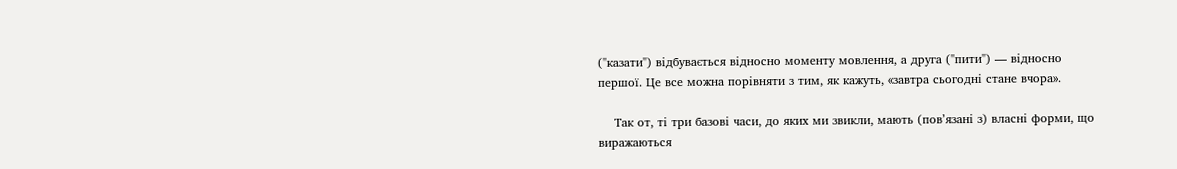("казати") відбувається відносно моменту мовлення, а друга ("пити") — відносно першої. Це все можна порівняти з тим, як кажуть, «завтра сьогодні стане вчора».

    Так от, ті три базові часи, до яких ми звикли, мають (повʼязані з) власні форми, що виражаються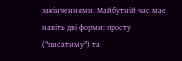закінченнями. Майбутній час має навіть дві форми: просту ("писатиму") та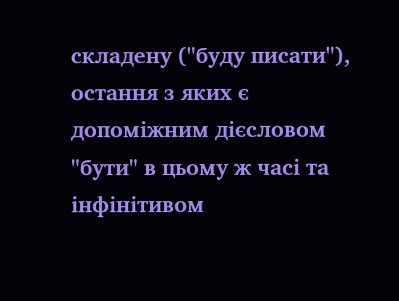складену ("буду писати"), остання з яких є допоміжним дієсловом "бути" в цьому ж часі та інфінітивом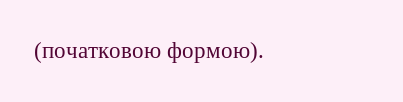(початковою формою).